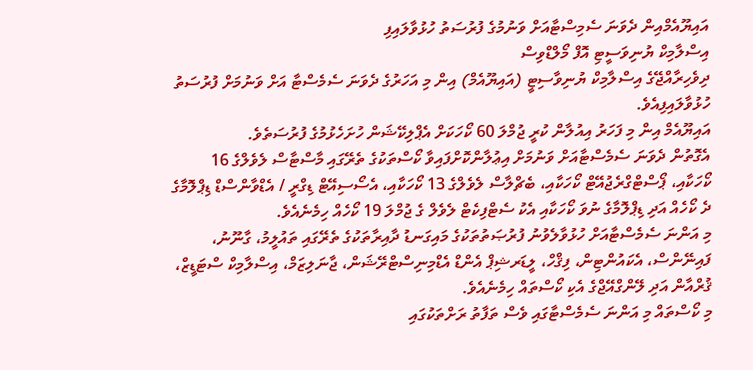އައިޔޫއެމްއިން ދެވަނަ ސެމިސްޓާއަށް ވަނުމުގެ ފުރުސަތު ހުޅުވާލައިފި
އިސްލާމިކް ޔުނިވަސީޓި އޮފް މޯލްޑްވިސް
ދިވެހިރާއްޖޭގެ އިސްލާމިކް ޔުނިވާސިޓީ (އައިޔޫއެމް) އިން މި އަހަރުގެ ދެވަނަ ސެމެސްޓާ އަށް ވަނުމަށް ފުރުސަތު ހުޅުވާލައިފިއެވެ.
އައިޔޫއެމް އިން މި ފަހަރު އިއުލާން ކުރީ ޖުމްލަ 60 ކޯހަކަށް އެޕްލިކޭޝަން ހުށަހެޅުމުގެ ފުރުސަތެވެ.
އެގޮތުން ދެވަނަ ސެމެސްޓާއަށް ވަނުމަށް އިޢުލާންކޮށްފައިވާ ކޯސްތަކުގެ ތެރޭގައި މާސްޓާސް ލެވެލްގެ 16 ކޯހަކާއި، ޕޯސްޓްގްރެޖުއޭޓް ކޯހަކާއި، ބެޗްލާސް ލެވެލްގެ 13 ކޯހަކާއި، އެސޯސިއޭޓް ޑިގްރީ / އެޑްވާންސްޑް ޑިޕްލޮމާގެ ދެ ކޯހެއް އަދި ޑިޕްލޮމާގެ ނުވަ ކޯހަކާއި އެކު ސެޓްފިކެޓް ލެވެލް ގެ ޖުމްލަ 19 ކޯހެއް ހިމެނެއެވެ.
މި އަންނަ ސެމެސްޓާއަށް ހުޅުވާލެވުނު ފުރުޞަތުތަކުގެ މައިގަނޑު ދާއިރާތަކުގެ ތެރޭގައި ތައުލީމު، ގާނޫނު، ފައިނޭންސް، އެކައުންޓިން، ފިޤްހް، ލީޑަރޝިޕް އެންޑް އެޑްމިނިސްޓްރޭޝަން، ޖާނަލިޒަމް، އިސްލާމިކް ސްޓަޑީޒް، ޤުރްއާން އަދި ލޭންގްއޭޖްގެ އެކި ކޯސްތައް ހިމެނެއެވެ.
މި ކޯސްތައް މި އަންނަ ސެމެސްޓާގައި ވެސް ތަފާތު ރަށްތަކުގައި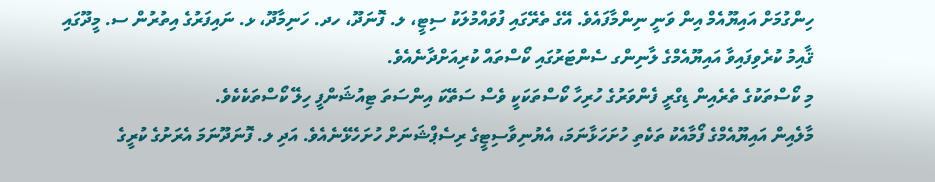ހިންގުމަށް އައިޔޫއެމް އިން ވަނީ ނިންމާފައެވެ. އޭގެ ތެރޭގައި ފުވައްމުލަކު ސިޓީ، ލ. ފޮނަދޫ، ހދ. ހަނިމާދޫ، ޅ. ނައިފަރުގެ އިތުރުން ސ. މީދޫގައި ޤާއިމު ކުރެވިފައިވާ އައިޔޫއެމްގެ ލާނިންގ ސެންޓަރުގައި ކޯސްތައް ކުރިއަށްދާނެއެވެ.
މި ކޯސްތަކުގެ ތެރެއިން ޑިގްރީ ފެންވަރުގެ ހުރިހާ ކޯސްތަކަކީ ވެސް ސަތޭކަ އިންސަތަ ޓިއުޝަންފީ ހިލޭ ކޯސްތަކެކެވެ.
މާލެއިން އައިޔޫއެމްގެ ފޯމާއެކު ތަކެތި ހުށަހަޅާނަމަ، އެޔުނިވާސިޓީގެ ރިސެޕްޝަނަށް ހުށަހެޅޭނެއެވެ. އަދި ލ. ފޮނަދޫނަމަ އެރަށުގެ ކުރީގެ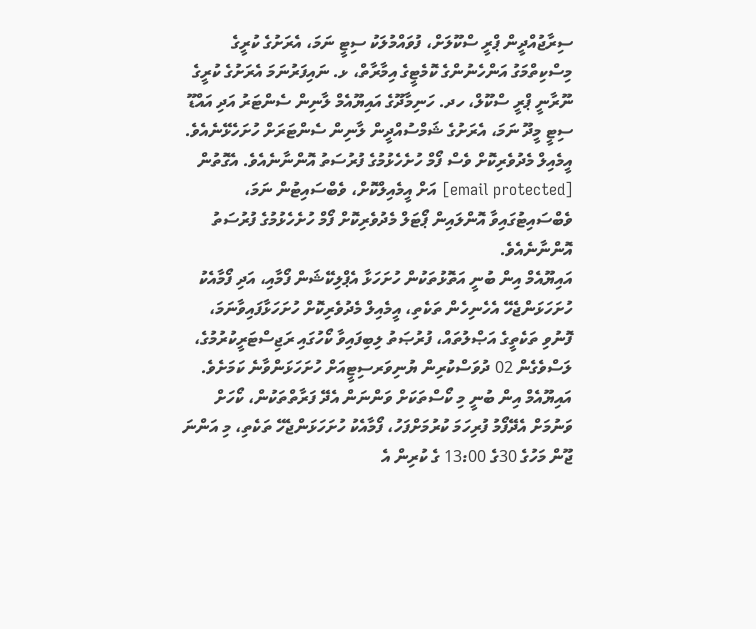ސިރާޖުއްދީން ޕްރީ ސްކޫލަށް، ފުވައްމުލަކު ސިޓީ ނަމަ، އެރަށުގެ ކުރީގެ މިސްކިތްމަގު އަންހެނުންގެ ކޮމެޓީގެ އިމާރާތް، ޅ. ނައިފަރުނަމަ އެރަށުގެ ކުރީގެ ނޫރާނީ ޕްރީ ސްކޫލް، ހދ. ހަނިމާދޫގެ އައިޔޫއެމް ލާނިން ސެންޓަރު އަދި އައްޑޫ ސިޓީ މީދޫ ނަމަ، އެރަށުގެ ޝަމްސުއްދީން ލާނިން ސެންޓަރަށް ހުށަހެޅޭނެއެވެ.
އީމެއިލް މެދުވެރިކޮށް ވެސް ފޯމް ހުށެހެޅުމުގެ ފުރުސަތު އޮންނާނެއެވެ. އެގޮތުން [email protected] އަށް އީމެއިލްކޮށް، ވެބްސައިޓުން ނަމަ، ވެބްސައިޓުގައިވާ އޮންލައިން ޕޯޓަލް މެދުވެރިކޮށް ފޯމް ހުށެހެޅުމުގެ ފުރުސަތު އޮންނާނެއެވެ.
އައިޔޫއެމް އިން ބުނީ އަތޮޅުތަކުން ހުށަހަޅާ އެޕްލިކޭޝަން ފޯމާއި، އަދި ފޯމާއެކު ހުށަހަޅަންޖެހޭ އެހެނިހެން ތަކެތި، އީމެއިލް މެދުވެރިކޮށް ހުށަހަޅާފައިވާނަމަ، ފޮނުވި ތަކެތީގެ އަޞްލުތައް، ފުރުޞަތު ލިބިފައިވާ ކޯހުގައި ރަޖިސްޓަރީކުރުމުގެ، ލަސްވެގެން 02 ދުވަސްކުރިން ޔުނިވަރސިޓީއަށް ހުށަހަޅަންވާނެ ކަމަށެވެ.
އައިޔޫއެމް އިން ބުނީ މި ކޯސްތަކަށް ވަންނަން އެދޭ ފަރާތްތަކުން، ކޯހަށް ވަނުމަށް އެދޭފޯމު ފުރިހަމަ ކުރުމަށްފަހު، ފޯމާއެކު ހުށަހަޅަންޖެހޭ ތަކެތި، މި އަންނަ ޖޫން މަހުގެ 30ގެ 13:00 ގެ ކުރިން އެ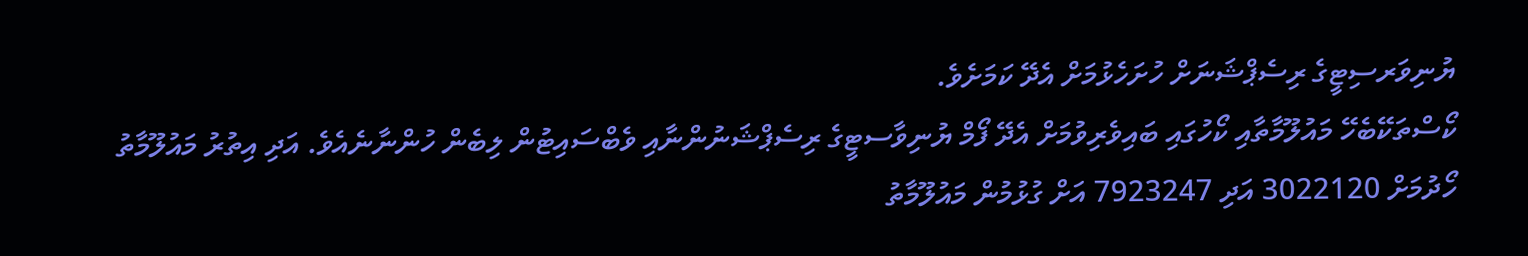ޔުނިވަރސިޓީގެ ރިސެޕްޝަނަށް ހުށަހެޅުމަށް އެދޭ ކަމަށެވެ.
ކޯސްތަކޭބެހޭ މައުލޫމާތާއި ކޯހުގައި ބައިވެރިވުމަށް އެދޭ ފޯމް ޔުނިވާސޓީގެ ރިސެޕްޝަނުންނާއި ވެބްސައިޓުން ލިބެން ހުންނާނެއެވެ. އަދި އިތުރު މައުލޫމާތު ހޯދުމަށް 3022120 އަދި 7923247 އަށް ގުޅުމުން މައުލޫމާތު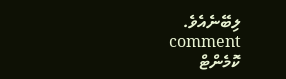ލިބޭނެއެވެ.
comment ކޮމެންޓް